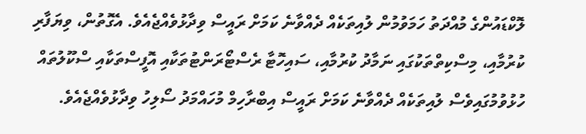ލޮކްޑައުންގެ މުއްދަތު ހަމަވުމުން ލުއިތަކެއް ދެއްވާނެ ކަމަށް ރައީސް ވިދާޅުވެއްޖެއެވެ. އެގޮތުން، ވިޔަފާރި ކުރުމާއި، މިސްކިތްތަކުގައި ނަމާދު ކުރުމާއި، ސައިހޮޓާ ރެސްޓޯރަންޓުތަކާއި އޮފީސްތަކާއި ސްކޫލުތައް ހުޅުވުމުގައިވެސް ލުއިތަކެއް ދެއްވާނެ ކަމަށް ރައީސް އިބްރާހިމް މުހައްމަދު ސޯލިހު ވިދާޅުވެއްޖެއެވެ.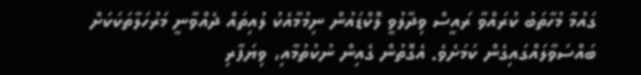ގައުމާ މުހާތަބު ކުރައްވާ ރައީސް ވިދާލުވީ ލޮކްޑައުން ނިމުމާއެކު ލުއިތައް ދެއްވާނީ މަރުހަލާތަކަކަށް ބައްސަވާލައްގައިގެން ކަމަށެވެ. އެގޮތުން ގެއިން ނުކުތުމާއި، ވިޔަފާރި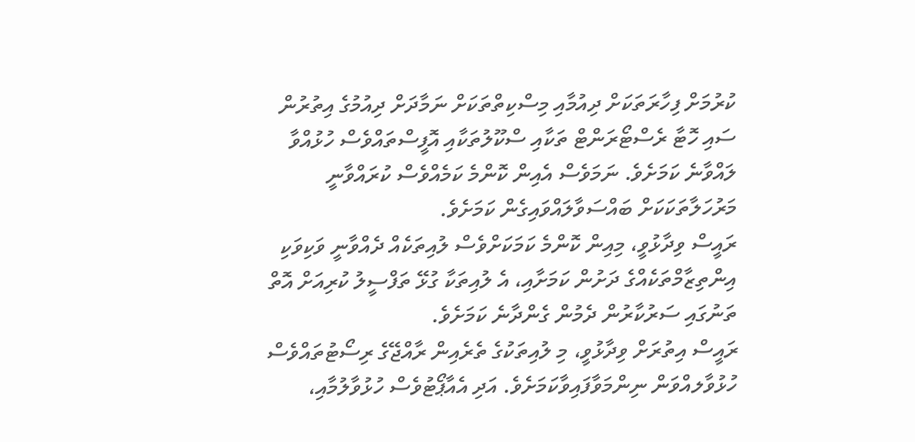ކުރުމަށް ފިހާރަތަކަށް ދިއުމާއި މިސްކިތްތަކަށް ނަމާދަށް ދިއުމުގެ އިތުރުން ސައި ހޮޓާ ރެސްޓޯރަންޓް ތަކާއި ސްކޫލުތަކާއި އޮފީސްތައްވެސް ހުޅުއްވާ ލައްވާނެ ކަމަށެވެ. ނަމަވެސް އެއިން ކޮންމެ ކަމެއްވެސް ކުރައްވާނީ މަރުހަލާތަކަކަށް ބައްސަވާލައްވައިގެން ކަމަށެވެ.
ރައީސް ވިދާޅުވީ، މިއިން ކޮންމެ ކަމަކަށްވެސް ލުއިތަކެއް ދެއްވާނީ ވަކިވަކި އިންތިޒާމްތަކެއްގެ ދަށުން ކަމަށާއި، އެ ލުއިތަކާ ގުޅޭ ތަފްސީލު ކުރިއަށް އޮތް ތަނުގައި ސަރުކާރުން ދެމުން ގެންދާނެ ކަމަށެވެ.
ރައީސް އިތުރަށް ވިދާޅުވީ، މި ލުއިތަކުގެ ތެރެއިން ރާއްޖޭގެ ރިސޯޓުތައްވެސް ހުޅުވާލއްވަން ނިންމަވާފައިވާކަމަށެވެ. އަދި އެއާޕޯޓުވެސް ހުޅުވާލުމާއި،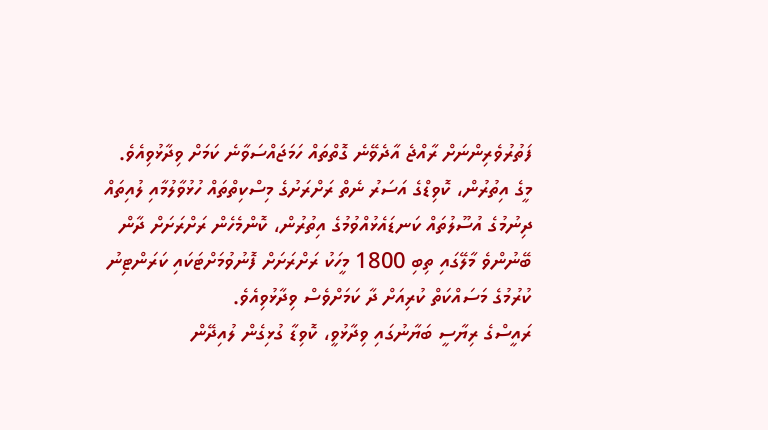ފަތުރުވެރިންނަށް ރާއްޖެ އާދެވޭނެ ގޮތްތައް ހަމަޖައްސަވާނެ ކަމަށް ވިދާޅުވިއެވެ.
މީގެ އިތުރުން، ކޮވިޑްގެ އަސަރު ނެތް ރަށްރަށުގެ މިސްކިތްތައް ހުޅުވާލުމާއި ލުއިތައް ދިނުމުގެ އުސޫލުތައް ކަނޑައެޅުއްވުމުގެ އިތުރުން، ކޮންމެހެން ރަށްރަށަށް ދާން ބޭނުންވެ މާލޭގައި ތިބި 1800 މީހަކު ރަށްރަށަށް ފޮނުވުމަށްޓަކައި ކަރަންޓިނު ކުރުމުގެ މަސައްކަތް ކުރިއަށް ދާ ކަމަށްވެސް ވިދާޅުވިއެވެ.
ރައީސްގެ ރިޔާސީ ބަޔާނުގައި ވިދާޅުވީ، ކޮވިޑާ ގުޅިގެން ލުއިދޭން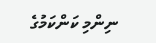ނިންމި ކަންކަމުގެ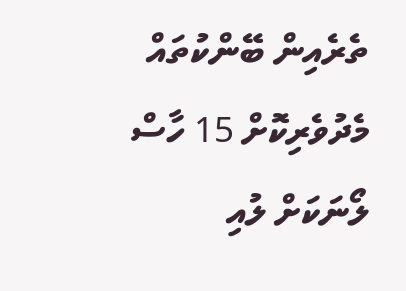ތެރެއިން ބޭންކުތައް މެދުވެރިކޮށް 15 ހާސް ލޯނަކަށް ލުއި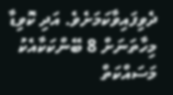ދެވިފައިވާކަމަށެވެ. އަދި ކޮވިޑާ މިހާތަނަށް 8 ބޭންކަކާއެކު މަސައްކަތް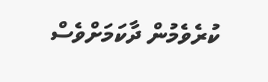ކުރެވެމުން ދާކަމަށްވެސް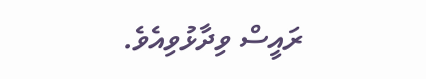ރައީސް ވިދާޅުވިއެވެ.